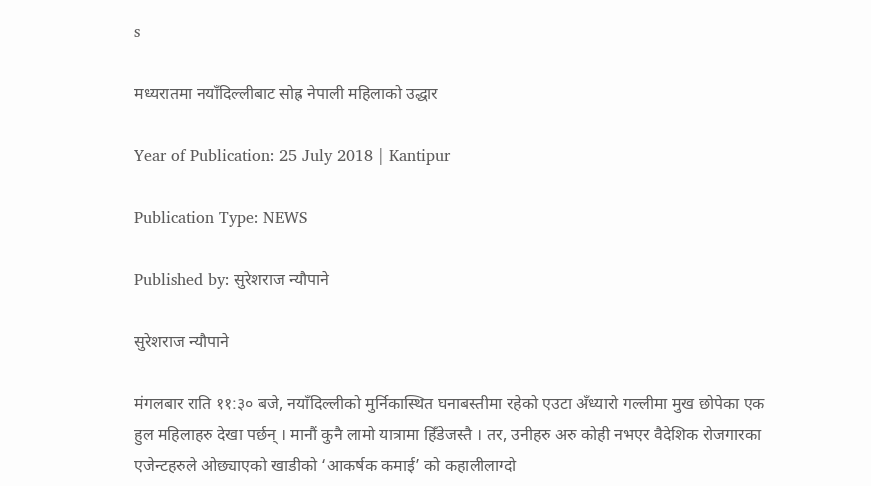s

मध्यरातमा नयाँदिल्लीबाट सोह्र नेपाली महिलाको उद्धार

Year of Publication: 25 July 2018 | Kantipur

Publication Type: NEWS

Published by: सुरेशराज न्यौपाने

सुरेशराज न्यौपाने

मंगलबार राति ११:३० बजे, नयाँदिल्लीको मुर्निकास्थित घनाबस्तीमा रहेको एउटा अँध्यारो गल्लीमा मुख छोपेका एक हुल महिलाहरु देखा पर्छन् । मानौं कुनै लामो यात्रामा हिँडेजस्तै । तर, उनीहरु अरु कोही नभएर वैदेशिक रोजगारका एजेन्टहरुले ओछ्याएको खाडीको ‘आकर्षक कमाई’ को कहालीलाग्दो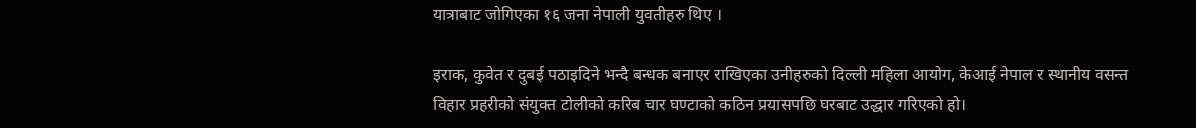यात्राबाट जोगिएका १६ जना नेपाली युवतीहरु थिए ।

इराक, कुवेत र दुबई पठाइदिने भन्दै बन्धक बनाएर राखिएका उनीहरुको दिल्ली महिला आयोग, केआई नेपाल र स्थानीय वसन्त विहार प्रहरीको संयुक्त टोलीको करिब चार घण्टाको कठिन प्रयासपछि घरबाट उद्धार गरिएको हो।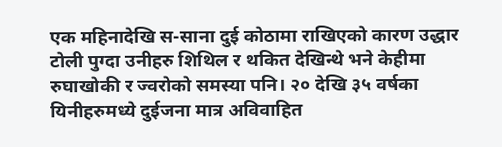एक महिनादेखि स-साना दुई कोठामा राखिएको कारण उद्धार टोली पुग्दा उनीहरु शिथिल र थकित देखिन्थे भने केहीमा रुघाखोकी र ज्वरोको समस्या पनि। २० देखि ३५ वर्षका यिनीहरुमध्ये दुईजना मात्र अविवाहित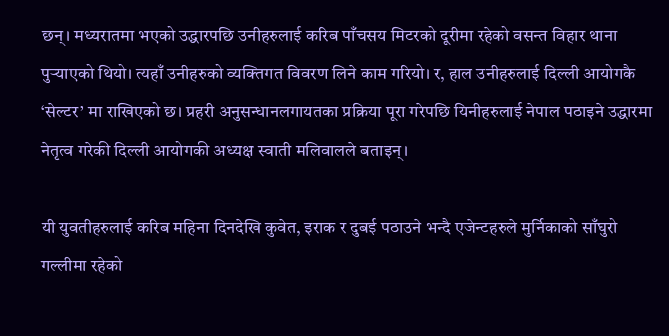छन्। मध्यरातमा भएको उद्धारपछि उनीहरुलाई करिब पाँचसय मिटरको दूरीमा रहेको वसन्त विहार थाना पुऱ्याएको थियो। त्यहाँ उनीहरुको व्यक्तिगत विवरण लिने काम गरियो। र, हाल उनीहरुलाई दिल्ली आयोगकै ‘सेल्टर’ मा राखिएको छ। प्रहरी अनुसन्धानलगायतका प्रक्रिया पूरा गरेपछि यिनीहरुलाई नेपाल पठाइने उद्धारमा नेतृत्व गरेकी दिल्ली आयोगकी अध्यक्ष स्वाती मलिवालले बताइन्।

यी युवतीहरुलाई करिब महिना दिनदेखि कुवेत, इराक र दुबई पठाउने भन्दै एजेन्टहरुले मुर्निकाको साँघुरो गल्लीमा रहेको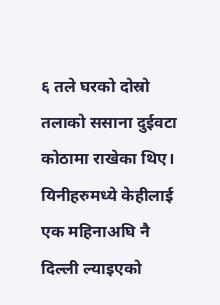६ तले घरको दोस्रो तलाको ससाना दुईवटा कोठामा राखेका थिए। यिनीहरुमध्ये केहीलाई एक महिनाअघि नै दिल्ली ल्याइएको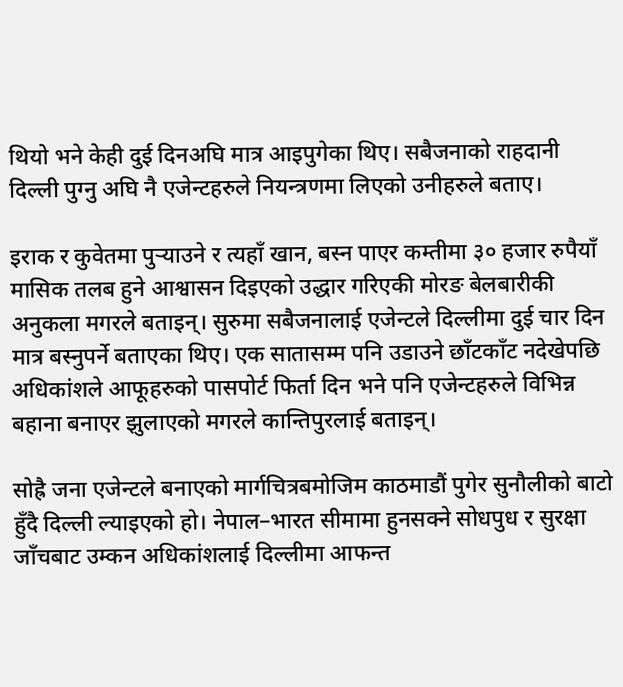थियो भने केही दुई दिनअघि मात्र आइपुगेका थिए। सबैजनाको राहदानी दिल्ली पुग्नु अघि नै एजेन्टहरुले नियन्त्रणमा लिएको उनीहरुले बताए।

इराक र कुवेतमा पुऱ्याउने र त्यहाँ खान, बस्न पाएर कम्तीमा ३० हजार रुपैयाँ मासिक तलब हुने आश्वासन दिइएको उद्धार गरिएकी मोरङ बेलबारीकी अनुकला मगरले बताइन्। सुरुमा सबैजनालाई एजेन्टले दिल्लीमा दुई चार दिन मात्र बस्नुपर्ने बताएका थिए। एक सातासम्म पनि उडाउने छाँटकाँट नदेखेपछि अधिकांशले आफूहरुको पासपोर्ट फिर्ता दिन भने पनि एजेन्टहरुले विभिन्न बहाना बनाएर झुलाएको मगरले कान्तिपुरलाई बताइन्।

सोह्रै जना एजेन्टले बनाएको मार्गचित्रबमोजिम काठमाडौं पुगेर सुनौलीको बाटो हुँदै दिल्ली ल्याइएको हो। नेपाल–भारत सीमामा हुनसक्ने सोधपुध र सुरक्षा जाँचबाट उम्कन अधिकांशलाई दिल्लीमा आफन्त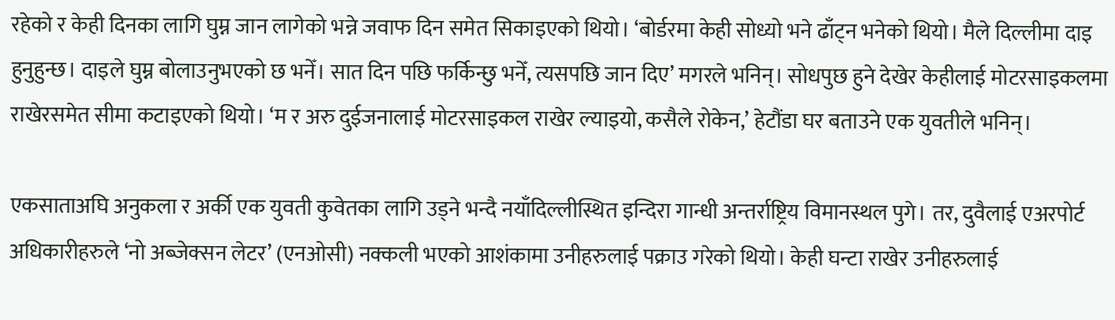रहेको र केही दिनका लागि घुम्न जान लागेको भन्ने जवाफ दिन समेत सिकाइएको थियो। ‘बोर्डरमा केही सोध्यो भने ढाँट्न भनेको थियो। मैले दिल्लीमा दाइ हुनुहुन्छ। दाइले घुम्न बोलाउनुभएको छ भनेँ। सात दिन पछि फर्किन्छु भनेँ, त्यसपछि जान दिए’ मगरले भनिन्। सोधपुछ हुने देखेर केहीलाई मोटरसाइकलमा राखेरसमेत सीमा कटाइएको थियो। ‘म र अरु दुईजनालाई मोटरसाइकल राखेर ल्याइयो, कसैले रोकेन,’ हेटौंडा घर बताउने एक युवतीले भनिन्।

एकसाताअघि अनुकला र अर्की एक युवती कुवेतका लागि उड्ने भन्दै नयाँदिल्लीस्थित इन्दिरा गान्धी अन्तर्राष्ट्रिय विमानस्थल पुगे। तर, दुवैलाई एअरपोर्ट अधिकारीहरुले ‘नो अब्जेक्सन लेटर’ (एनओसी) नक्कली भएको आशंकामा उनीहरुलाई पक्राउ गरेको थियो। केही घन्टा राखेर उनीहरुलाई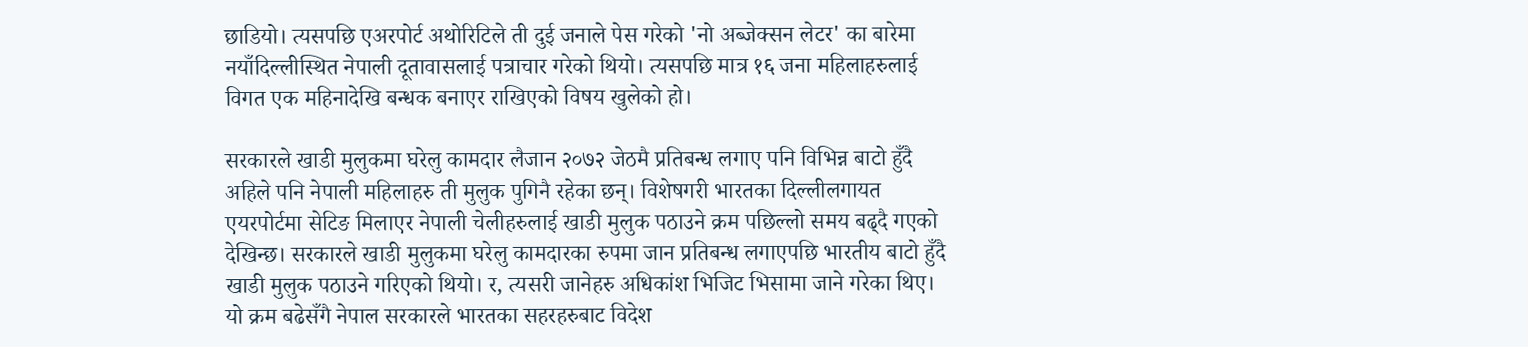छाडियो। त्यसपछि एअरपोर्ट अथोरिटिले ती दुई जनाले पेस गरेको 'नो अब्जेक्सन लेटर' का बारेमा नयाँदिल्लीस्थित नेपाली दूतावासलाई पत्राचार गरेको थियो। त्यसपछि मात्र १६ जना महिलाहरुलाई विगत एक महिनादेखि बन्धक बनाएर राखिएको विषय खुलेको हो।

सरकारले खाडी मुलुकमा घरेलु कामदार लैजान २०७२ जेठमै प्रतिबन्ध लगाए पनि विभिन्न बाटो हुँदै अहिले पनि नेपाली महिलाहरु ती मुलुक पुगिनै रहेका छन्। विशेषगरी भारतका दिल्लीलगायत एयरपोर्टमा सेटिङ मिलाएर नेपाली चेलीहरुलाई खाडी मुलुक पठाउने क्रम पछिल्लो समय बढ्दै गएको देखिन्छ। सरकारले खाडी मुलुकमा घरेलु कामदारका रुपमा जान प्रतिबन्ध लगाएपछि भारतीय बाटो हुँदै खाडी मुलुक पठाउने गरिएको थियो। र, त्यसरी जानेहरु अधिकांश भिजिट भिसामा जाने गरेका थिए। यो क्रम बढेसँगै नेपाल सरकारले भारतका सहरहरुबाट विदेश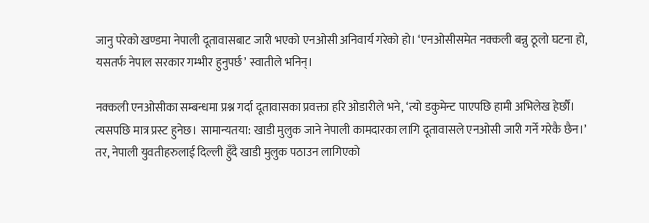जानु परेको खण्डमा नेपाली दूतावासबाट जारी भएको एनओसी अनिवार्य गरेको हो। ‘एनओसीसमेत नक्कली बन्नु ठूलो घटना हो, यसतर्फ नेपाल सरकार गम्भीर हुनुपर्छ’ स्वातीले भनिन्।

नक्कली एनओसीका सम्बन्धमा प्रश्न गर्दा दूतावासका प्रवक्ता हरि ओडारीले भने, ‘त्यो डकुमेन्ट पाएपछि हामी अभिलेख हेर्छौं। त्यसपछि मात्र प्रस्ट हुनेछ। सामान्यतया: खाडी मुलुक जाने नेपाली कामदारका लागि दूतावासले एनओसी जारी गर्ने गरेकै छैन।’ तर, नेपाली युवतीहरुलाई दिल्ली हुँदै खाडी मुलुक पठाउन लागिएको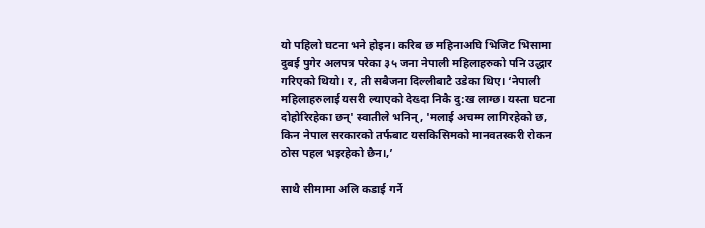यो पहिलो घटना भने होइन। करिब छ महिनाअघि भिजिट भिसामा दुबई पुगेर अलपत्र परेका ३५ जना नेपाली महिलाहरुको पनि उद्धार गरिएको थियो। र, ती सबैजना दिल्लीबाटै उडेका थिए। ‘नेपाली महिलाहरुलाई यसरी ल्याएको देख्दा निकै दु:ख लाग्छ। यस्ता घटना दोहोरिरहेका छन्' स्वातीले भनिन्, 'मलाई अचम्म लागिरहेको छ, किन नेपाल सरकारको तर्फबाट यसकिसिमको मानवतस्करी रोकन ठोस पहल भइरहेको छैन।,’

साथै सीमामा अलि कडाई गर्ने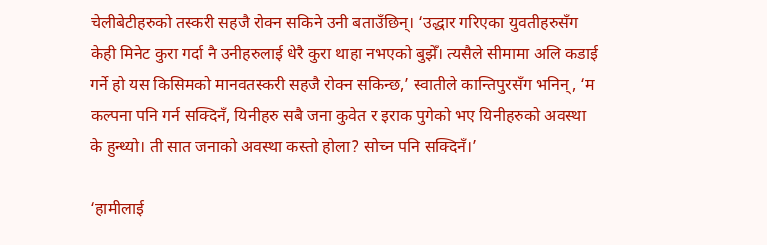चेलीबेटीहरुको तस्करी सहजै रोक्न सकिने उनी बताउँछिन्। ‘उद्धार गरिएका युवतीहरुसँग केही मिनेट कुरा गर्दा नै उनीहरुलाई धेरै कुरा थाहा नभएको बुझेँ। त्यसैले सीमामा अलि कडाई गर्ने हो यस किसिमको मानवतस्करी सहजै रोक्न सकिन्छ,’ स्वातीले कान्तिपुरसँग भनिन्, ‘म कल्पना पनि गर्न सक्दिनँ, यिनीहरु सबै जना कुवेत र इराक पुगेको भए यिनीहरुको अवस्था के हुन्थ्यो। ती सात जनाको अवस्था कस्तो होला? सोच्न पनि सक्दिनँ।’

‘हामीलाई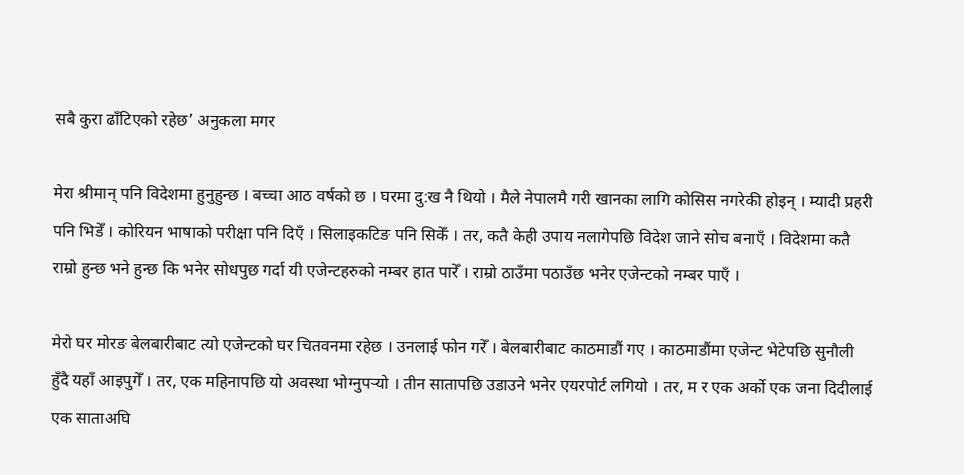सबै कुरा ढाँटिएको रहेछ’ अनुकला मगर

मेरा श्रीमान् पनि विदेशमा हुनुहुन्छ । बच्चा आठ वर्षको छ । घरमा दु:ख नै थियो । मैले नेपालमै गरी खानका लागि कोसिस नगरेकी होइन् । म्यादी प्रहरी पनि भिडेँ । कोरियन भाषाको परीक्षा पनि दिएँ । सिलाइकटिङ पनि सिकेँ । तर, कतै केही उपाय नलागेपछि विदेश जाने सोच बनाएँ । विदेशमा कतै राम्रो हुन्छ भने हुन्छ कि भनेर सोधपुछ गर्दा यी एजेन्टहरुको नम्बर हात पारेँ । राम्रो ठाउँमा पठाउँछ भनेर एजेन्टको नम्बर पाएँ ।

मेरो घर मोरङ बेलबारीबाट त्यो एजेन्टको घर चितवनमा रहेछ । उनलाई फोन गरेँ । बेलबारीबाट काठमाडौं गए । काठमाडौंमा एजेन्ट भेटेपछि सुनौली हुँदै यहाँ आइपुगेँ । तर, एक महिनापछि यो अवस्था भोग्नुपऱ्यो । तीन सातापछि उडाउने भनेर एयरपोर्ट लगियो । तर, म र एक अर्को एक जना दिदीलाई एक साताअघि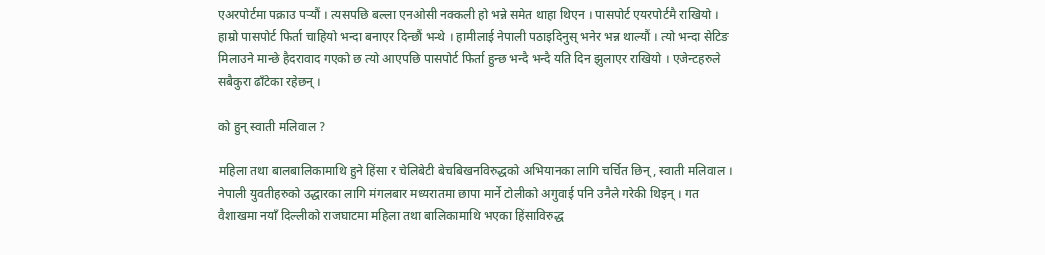एअरपोर्टमा पक्राउ पऱ्यौं । त्यसपछि बल्ला एनओसी नक्कली हो भन्ने समेत थाहा थिएन । पासपोर्ट एयरपोर्टमै राखियो । हाम्रो पासपोर्ट फिर्ता चाहियो भन्दा बनाएर दिन्छौं भन्थे । हामीलाई नेपाली पठाइदिनुस् भनेर भन्न थाल्यौं । त्यो भन्दा सेटिङ मिलाउने मान्छे हैदरावाद गएको छ त्यो आएपछि पासपोर्ट फिर्ता हुन्छ भन्दै भन्दै यति दिन झुलाएर राखियो । एजेन्टहरुले सबैकुरा ढाँटेका रहेछन् ।

को हुन् स्वाती मलिवाल ?

महिला तथा बालबालिकामाथि हुने हिंसा र चेलिबेटी बेचबिखनविरुद्धको अभियानका लागि चर्चित छिन्, स्वाती मलिवाल । नेपाली युवतीहरुको उद्धारका लागि मंगलबार मध्यरातमा छापा मार्ने टोलीको अगुवाई पनि उनैले गरेकी थिइन् । गत वैशाखमा नयाँ दिल्लीको राजघाटमा महिला तथा बालिकामाथि भएका हिंसाविरुद्ध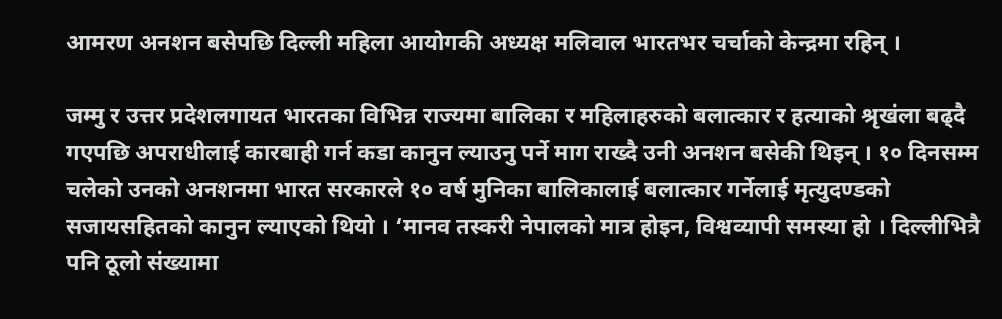आमरण अनशन बसेपछि दिल्ली महिला आयोगकी अध्यक्ष मलिवाल भारतभर चर्चाको केन्द्रमा रहिन् ।

जम्मु र उत्तर प्रदेशलगायत भारतका विभिन्न राज्यमा बालिका र महिलाहरुको बलात्कार र हत्याको श्रृखंला बढ्दै गएपछि अपराधीलाई कारबाही गर्न कडा कानुन ल्याउनु पर्ने माग राख्दै उनी अनशन बसेकी थिइन् । १० दिनसम्म चलेको उनको अनशनमा भारत सरकारले १० वर्ष मुनिका बालिकालाई बलात्कार गर्नेलाई मृत्युदण्डको सजायसहितको कानुन ल्याएको थियो । ‘मानव तस्करी नेपालको मात्र होइन, विश्वव्यापी समस्या हो । दिल्लीभित्रै पनि ठूलो संख्यामा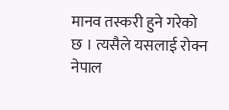मानव तस्करी हुने गरेको छ । त्यसैले यसलाई रोक्न नेपाल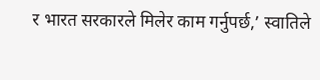र भारत सरकारले मिलेर काम गर्नुपर्छ,’ स्वातिले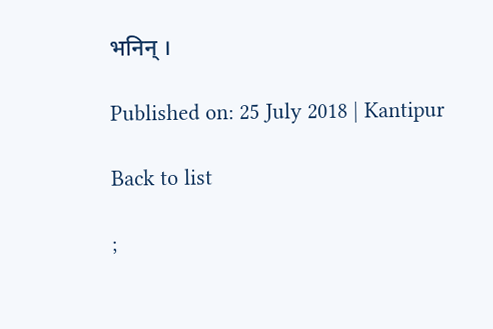भनिन् ।

Published on: 25 July 2018 | Kantipur

Back to list

;